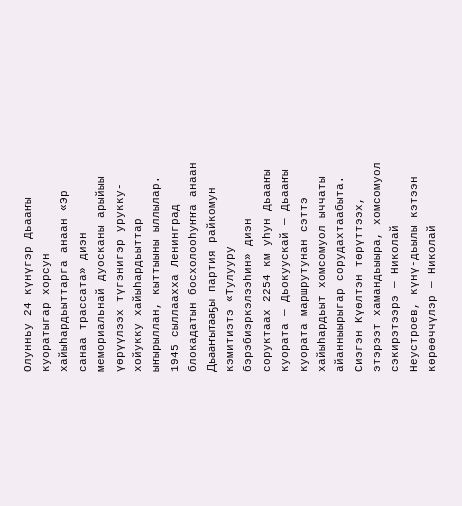Олунньу 24 күнүгэр Дьааҥы куоратыгар хорсун хайыһардьыттарга анаан «Эр санаа трассата» диэн мемориальнай дуосканы арыйыы үөрүүлээх түгэнигэр урукку-хойукку хайыһардьыттар ыҥырыллан, кыттыыны ыллылар.
1945 сыллаахха Ленинград блокадатын босхолооһуҥҥа анаан Дьааҥытааҕы партия райкомун кэмитиэтэ «Тулууру бэрэбиэркэлээһин» диэн соруктаах 2254 км уһун Дьааҥы куората — Дьокуускай — Дьааҥы куората маршрутунан сэттэ хайыһардьыт хомсомуол ыччаты айанныырыгар сорудахтаабыта.
Сиэгэн Күөлтэн төрүттээх, этэрээт хамандьыыра, хомсомуол сэкирэтээрэ — Николай Неустроев, күнү-дьылы кэтээн көрөөччүлэр — Николай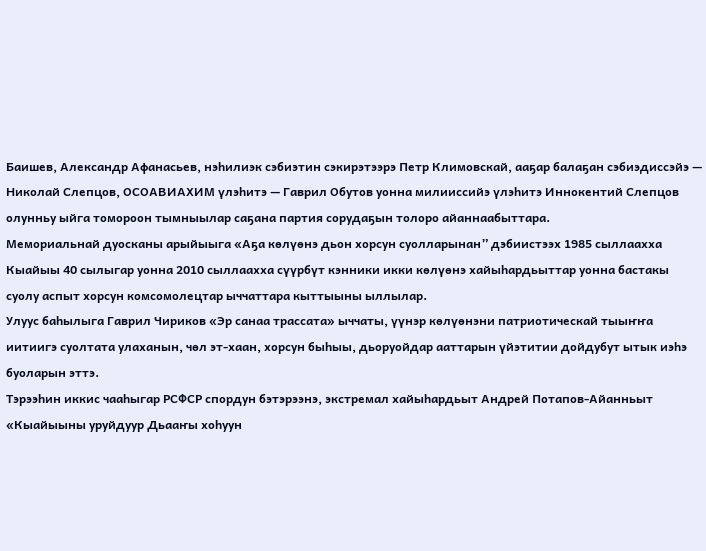Баишев, Александр Афанасьев, нэһилиэк сэбиэтин сэкирэтээрэ Петр Климовскай, ааҕар балаҕан сэбиэдиссэйэ — Николай Слепцов, ОСОАВИАХИМ үлэһитэ — Гаврил Обутов уонна милииссийэ үлэһитэ Иннокентий Слепцов олунньу ыйга томороон тымныылар саҕана партия сорудаҕын толоро айаннаабыттара.
Мемориальнай дуосканы арыйыыга «Аҕа көлүөнэ дьон хорсун суолларынан” дэбиистээх 1985 сыллаахха Кыайыы 40 сылыгар уонна 2010 сыллаахха сүүрбүт кэнники икки көлүөнэ хайыһардьыттар уонна бастакы суолу аспыт хорсун комсомолецтар ыччаттара кыттыыны ыллылар.
Улуус баһылыга Гаврил Чириков «Эр санаа трассата» ыччаты, үүнэр көлүөнэни патриотическай тыыҥҥа иитиигэ суолтата улаханын, чөл эт-хаан, хорсун быһыы, дьоруойдар ааттарын үйэтитии дойдубут ытык иэһэ буоларын эттэ.
Тэрээһин иккис чааһыгар РСФСР спордун бэтэрээнэ, экстремал хайыһардьыт Андрей Потапов-Айанньыт «Кыайыыны уруйдуур Дьааҥы хоһуун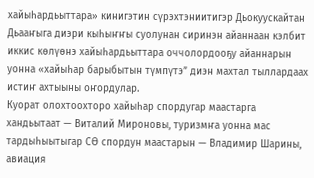хайыһардьыттара» кинигэтин сүрэхтэниитигэр Дьокуускайтан Дьааҥыга диэри кыһыҥҥы суолунан сиринэн айаннаан кэлбит иккис көлүөнэ хайыһардьыттара оччолордооҕу айаннарын уонна «хайыһар барыбытын түмпүтэ” диэн махтал тыллардаах истиҥ ахтыыны оҥордулар.
Куорат олохтоохторо хайыһар спордугар маастарга хандьытаат — Виталий Мироновы, туризмҥа уонна мас тардыһыытыгар СӨ спордун маастарын — Владимир Шарины, авиация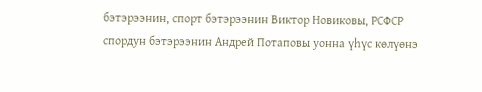бэтэрээнин, спорт бэтэрээнин Виктор Новиковы, РСФСР спордун бэтэрээнин Андрей Потаповы уонна үһүс көлүөнэ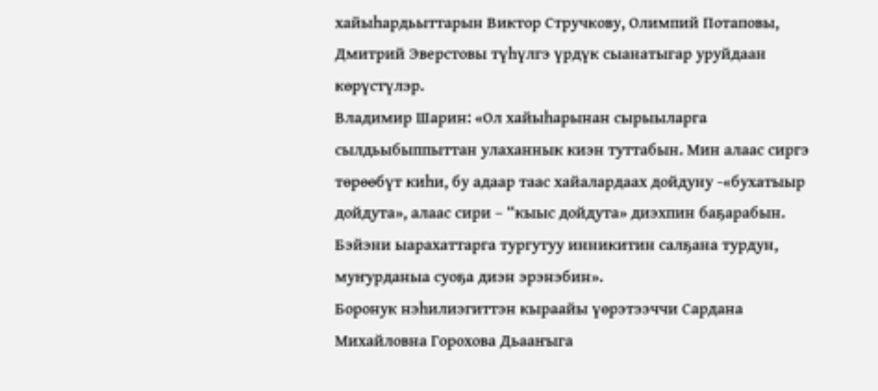хайыһардьыттарын Виктор Стручкову, Олимпий Потаповы, Дмитрий Эверстовы түһүлгэ үрдүк сыанатыгар уруйдаан көрүстүлэр.
Владимир Шарин: «Ол хайыһарынан сырыыларга сылдьыбыппыттан улаханнык киэн туттабын. Мин алаас сиргэ төрөөбүт киһи, бу адаар таас хайалардаах дойдуну -«бухатыыр дойдута», алаас сири – “кыыс дойдута» диэхпин баҕарабын. Бэйэни ыарахаттарга тургутуу инникитин салҕана турдун, муҥурданыа суоҕа диэн эрэнэбин».
Боронук нэһилиэгиттэн кыраайы үөрэтээччи Сардана Михайловна Горохова Дьааҥыга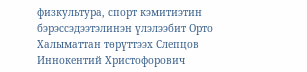физкультура, спорт кэмитиэтин бэрэссэдээтэлинэн үлэлээбит Орто Халыматтан төрүттээх Слепцов Иннокентий Христофорович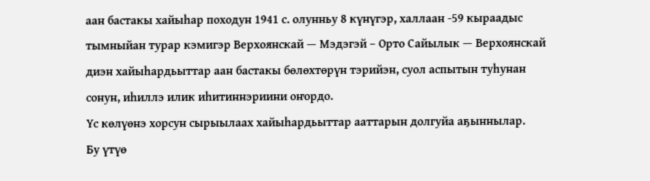аан бастакы хайыһар походун 1941 с. олунньу 8 күнүгэр, халлаан -59 кыраадыс тымныйан турар кэмигэр Верхоянскай — Мэдэгэй – Орто Сайылык — Верхоянскай диэн хайыһардьыттар аан бастакы бөлөхтөрүн тэрийэн, суол аспытын туһунан сонун, иһиллэ илик иһитиннэриини оҥордо.
Үс көлүөнэ хорсун сырыылаах хайыһардьыттар ааттарын долгуйа аҕыннылар.
Бу үтүө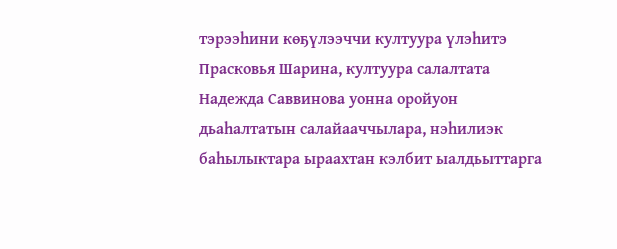тэрээһини көҕүлээччи култуура үлэһитэ Прасковья Шарина, култуура салалтата Надежда Саввинова уонна оройуон дьаһалтатын салайааччылара, нэһилиэк баһылыктара ыраахтан кэлбит ыалдьыттарга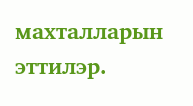махталларын эттилэр.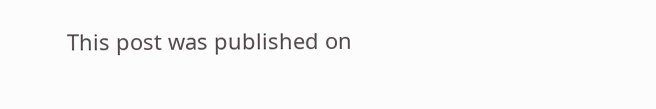This post was published on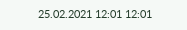25.02.2021 12:01 12:01